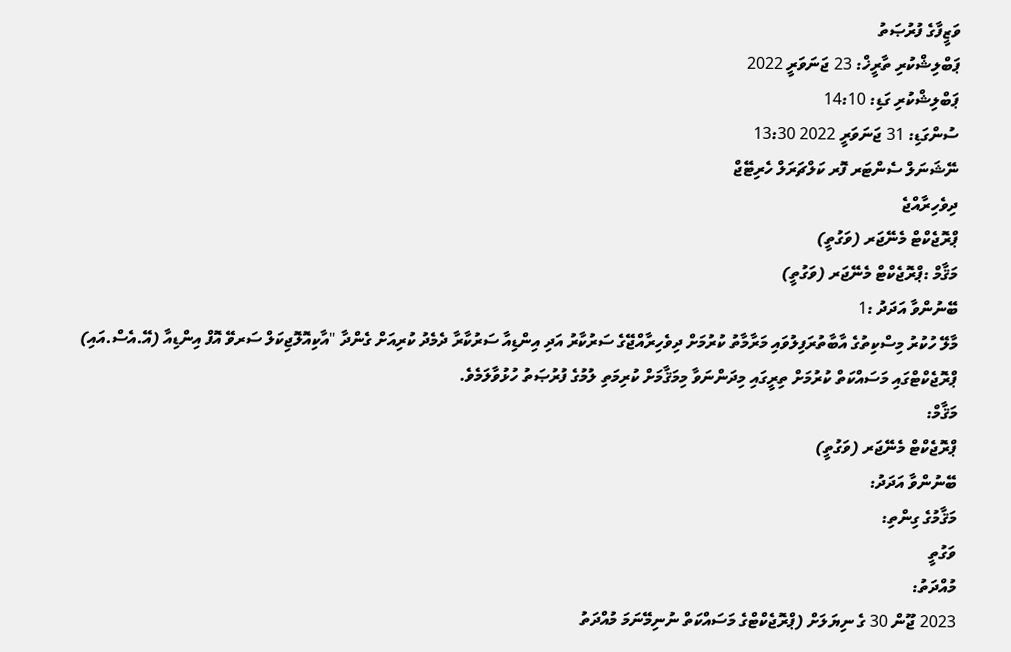ވަޒީފާގެ ފުރުޞަތު
ޕަބްލިޝްކުރި ތާރީޚް: 23 ޖަނަވަރީ 2022
ޕަބްލިޝްކުރި ގަޑި: 14:10
ސުންގަޑި: 31 ޖަނަވަރީ 2022 13:30
ނޭޝަނަލް ސެންޓަރ ފޮރ ކަލްޗަރަލް ހެރިޓޭޖް
ދިވެހިރާއްޖެ
ޕްރޮޖެކްޓް މެނޭޖަރ (ވަގުތީ)
މަޤާމް :ޕްރޮޖެކްޓް މެނޭޖަރ (ވަގުތީ)
ބޭނުންވާ އަދަދު :1
މާލޭ ހުކުރު މިސްކިތުގެ އާބާތުރަފިލުވައި މަރާމާތު ކުރުމަށް ދިވެހިރާއްޖޭގެ ސަރުކާރު އަދި އިންޑިއާ ސަރުކާރާ ދެމެދު ކުރިއަށް ގެންދާ "އާކިއޮލޮޖިކަލް ސަރވޭ އޮފް އިންޑިއާ (އޭ.އެސް.އައި) ޕްރޮޖެކްޓްގައި މަސައްކަތް ކުރުމަށް ތިރީގައި މިދަންނަވާ މިމަޤާމަށް ކުރިމަތި ލުމުގެ ފުރުޞަތު ހުޅުވާލަމެވެ.
މަޤާމް:
ޕްރޮޖެކްޓް މެނޭޖަރ (ވަގުތީ)
ބޭނުންވާ އަދަދު:
މަޤާމުގެ ގިންތި:
ވަގުތީ
މުއްދަތު:
2023 ޖޫން 30 ގެ ނިޔަލަށް (ޕްރޮޖެކްޓްގެ މަސައްކަތް ނުނިމޭނަމަ މުއްދަތު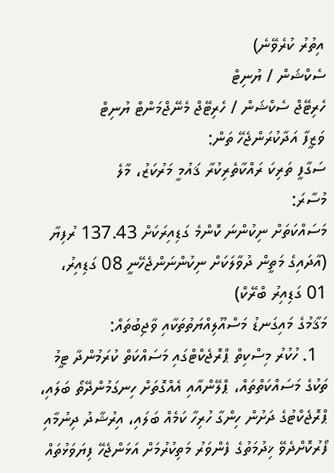އިތުރު ކުރެވޭނެ)
ސެކްޝަން / ޔުނިޓް
ހެރިޓޭޖް ސެކްޝަން / ހެރިޓޭޖް މެނޭޖްމަންޓް ޔުނިޓް
ވަޒީފާ އަދާކުރަންޖެހޭ ތަން:
ސަގާފީ ތަރިކަ ރައްކާތެރިކުރާ ޤައުމީ މަރުކަޒު، މާލެ
މުސާރަ:
މަސައްކަތަށް ނިކުންނަ ކޮންމެ ގަޑިއިރަކަށް 137.43 ރުފިޔާ
(އާދައިގެ މަތީން ދުވާލަކަށް ނިކުންނަންޖެހޭނީ 08 ގަޑިއިރު، 01 ގަޑިއިރު ބްރޭކް)
މަޤާމުގެ މައިގަނޑު މަސްއޫލިއްޔަތުތަކާއި ވާޖިބުތައް:
  1. ހުކުރު މިސްކިތް ޕްރޮޖެކްޓްގައި މަސައްކަތް ކުރަމުންދާ ޓީމު ތަކުގެ މަސައްކަތްތައް، ޕްލޭންއާއި އެއްގޮތަށް ހިނގަމުންދޭތޯ ބަލައި، ޕްރޮޖެކްޓުގެ ދަށުން ހިންގާ ހުރިހާ ކަމެއް ބަލައި، އިރުޝާދު ދިނުމާއި ފޯރުކޮށްދެވޭ ޚިދުމަތުގެ ފެންވަރު މަތިކުރުމަށް އަޅަންޖެހޭ ފިޔަވަޅުތައް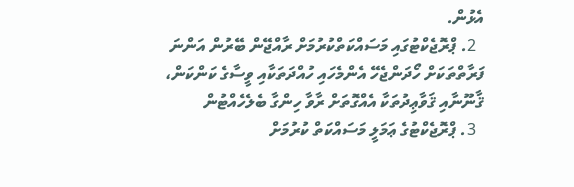އެޅުން.
  2. ޕްރޮޖެކްޓުގައި މަސައްކަތްކުރުމަށް ރާއްޖޭން ބޭރުން އަންނަ ފަރާތްތަކަށް ހޯދަންޖެހޭ އެންމެހައި ހުއްދަތަކާއި ވީސާގެ ކަންކަން، ޤާނޫނާއި ޤަވާޢިދުތަކާ އެއްގޮތަށް ރާވާ ހިންގާ ބެލެހެއްޓުން
  3. ޕްރޮޖެކްޓުގެ ޢަމަލީ މަސައްކަތް ކުރުމަށް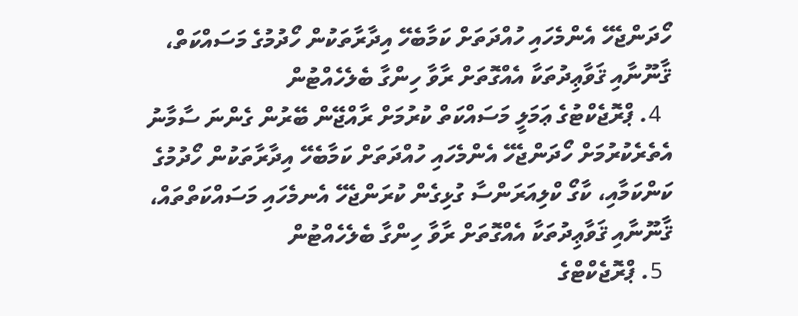ހޯދަންޖެހޭ އެންމެހައި ހުއްދަތަށް ކަމާބެހޭ އިދާރާތަކުން ހޯދުމުގެ މަސައްކަތް، ޤާނޫނާއި ޤަވާޢިދުތަކާ އެއްގޮތަށް ރާވާ ހިންގާ ބެލެހެއްޓުން
  4. ޕްރޮޖެކްޓުގެ ޢަމަލީ މަސައްކަތް ކުރުމަށް ރާއްޖޭން ބޭރުން ގެންނަ ސާމާނު އެތެރެކުރުމަށް ހޯދަންޖެހޭ އެންމެހައި ހުއްދަތަށް ކަމާބެހޭ އިދާރާތަކުން ހޯދުމުގެ ކަންކަމާއި، ކާގޯ ކްލިއަރަންސާ ގުޅިގެން ކުރަންޖެހޭ އެނމެހައި މަސައްކަތްތައް، ޤާނޫނާއި ޤަވާޢިދުތަކާ އެއްގޮތަށް ރާވާ ހިންގާ ބެލެހެއްޓުން
  5. ޕްރޮޖެކްޓްގެ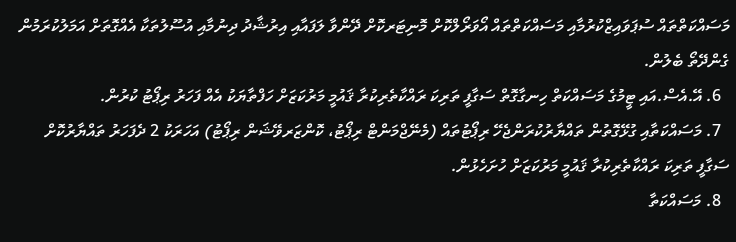މަސައްކަތްތައް ސުޕަވައިޒްކުރުމާއި މަސައްކަތްތައް އޯވަރޯލްކޮށް މޮނިޓަރކޮށް ދޭންވާ ލަފައާއި އިރުޝާދު ދިނުމާއި އުސޫލުތަކާ އެއްގޮތަށް އަމަލުކުރަމުން ގެންދޭތޯ ބެލުން.
  6. އޭ.އެސް.އައި ޓީމުގެ މަސައްކަތް ހިނގާގޮތް ސަގާފީ ތަރިކަ ރައްކާތެރިކުރާ ޤައުމީ މަރުކަޒަށް ހަފްތާޔަކު އެއް ފަހަރު ރިޕޯޓު ކުރުން.
  7. މަސައްކަތާއި ގުޅޭގޮތުން ތައްޔާރުކުރަންޖެހޭ ރިޕޯޓުތައް (މެނޭޖްމަންޓް ރިޕޯޓު، ކޮންޒަރވޭޝަން ރިޕޯޓު) އަހަރަކު 2 ދެފަހަރު ތައްޔާރުކޮށް ސަގާފީ ތަރިކަ ރައްކާތެރިކުރާ ޤައުމީ މަރުކަޒަށް ހުށަހެޅުން.
  8. މަސައްކަތާ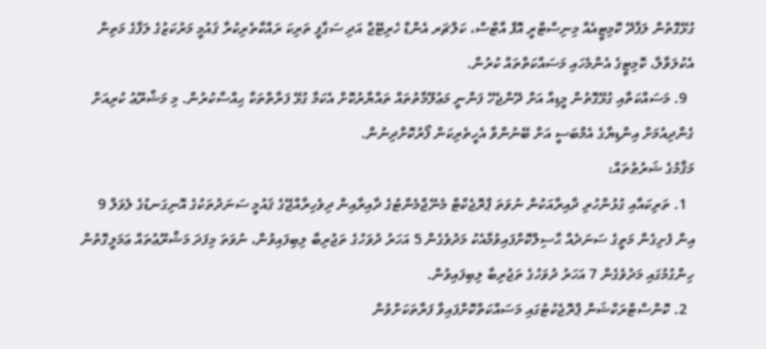ގުޅޭގޮތުން ލަފާދޭ ކޮމިޓީއެއް މިނިސްޓްރީ އޮފް އާޓްސް، ކަލްޗަރ އެންޑް ހެރިޓޭޖް އަދި ސަގާފީ ތަރިކަ ރައްކާތެރިކުރާ ޤައުމީ މަރުކަޒުގެ ލަފާގެ މަތިން އެކުލަވާލާ، ކޮމިޓީގެ އެންމެހައި މަސައްކަތްތައް ކުރުން.
  9. މަސައްކަތާއި ގުޅޭގޮތުން މީޑިއާ އަށް ދޭންޖެހޭ ފަންނީ މަޢުލޫމާތުތައް ތައްޔާރުކޮށް އެކަމާ ގުޅޭ ފަރާތްތަކާ ޙިއްސާކުރުން. މި މަޝްރޫޢު ކުރިއަށް ގެންދިއުމަށް އިންޑިޔާގެ އެމްބަސީ އަށް ބޭނުންވާ އެހީތެރިކަން ފޯރުކޮށްދިނުން.
މަޤާމުގެ ޝަރުޠުތައް:
  1. ތަރިކައާއި ގުޅުންހުރި ދާއިރާއަކުން ނުވަތަ ޕްރޮޖެކްޓް މެނޭޖްމެންޓުގެ ދާއިރާއިން ދިވެހިރާއްޖޭގެ ޤައުމީ ސަނަދުތަކުގެ އޮނިގަނޑުގެ ލެވަލް 9 އިން ފެށިގެން މަތީގެ ސަނަދެއް ޙާސިލްކޮށްފައިވުމާއެކު މަދުވެގެން 5 އަހަރު ދުވަހުގެ ތަޖުރިބާ ލިބިފައިވުން، ނުވަތަ މިފަދަ މަޝްރޫޢުތައް ޢަމަލީގޮތުން ހިންގުމުގައި މަދުވެގެން 7 އަހަރު ދުވަހުގެ ތަޖުރިބާ ލިބިފައިވުން.
  2. ކޮންސްޓްރަކްޝަން ޕްރޮޖެކުޓުގައި މަސައްކަތްކޮށްފައިވާ ފަރާތަކަށްވުން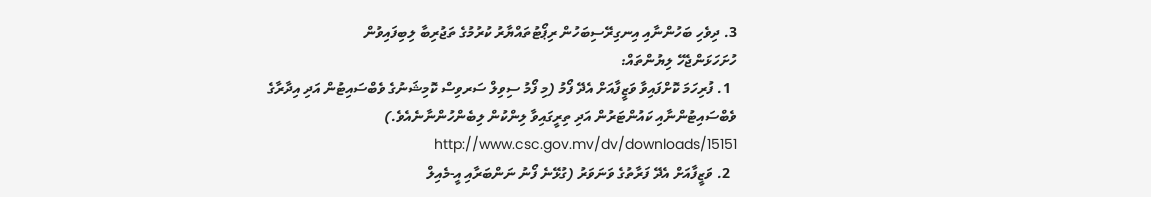3. ދިވެހި ބަހުންނާއި އިނގިރޭސިބަހުން ރިޕޯޓުތައްޔާރު ކުރުމުގެ ތަޖުރިބާ ލިބިފައިވުން
ހުށަހަޅަންޖެހޭ ލިޔުންތައް:
  1. ފުރިހަމަ ކޮށްފައިވާ ވަޒީފާއަށް އެދޭ ފޯމު (މި ފޯމު ސިވިލް ސަރވިސް ކޮމިޝަނުގެ ވެބްސައިޓުން އަދި އިދާރާގެ ވެބްސައިޓުންނާއި ކައުންޓަރުން އަދި ތިރީގައިވާ ލިންކުން ލިބެންހުންނާނެއެވެ.) http://www.csc.gov.mv/dv/downloads/15151
  2. ވަޒީފާއަށް އެދޭ ފަރާތުގެ ވަނަވަރު (ގުޅޭނެ ފޯނު ނަންބަރާއި އީ-މެއިލް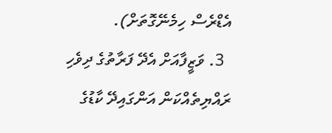އެޑްރެސް ހިމެނޭގޮތަށް).
  3. ވަޒީފާއަށް އެދޭ ފަރާތުގެ ދިވެހި ރައްޔިތެއްކަން އަންގައިދޭ ކާޑުގެ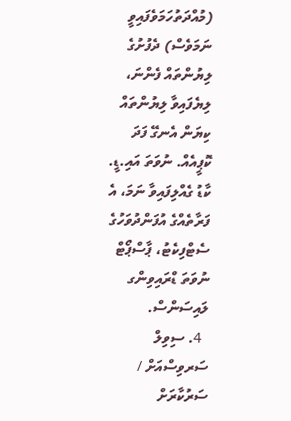(މުއްދަތުހަމަވެފައިވީ ނަމަވެސް) ދެފުށުގެ ލިޔުންތައް ފެންނަ، ލިޔެފައިވާ ލިޔުންތައް ކިޔަން އެނގޭ ފަދަ ކޮޕީއެއް. ނުވަތަ އައި.ޑީ. ކާޑު ގެއްލިފައިވާ ނަމަ، އެ ފަރާތެއްގެ އުފަންދުވަހުގެ ސެޓްފިކެޓު، ޕާސްޕޯޓް ނުވަތަ ޑްރައިވިންގ ލައިސަންސް.
  4. ސިވިލް ސަރވިސްއަށް / ސަރުކާރަށް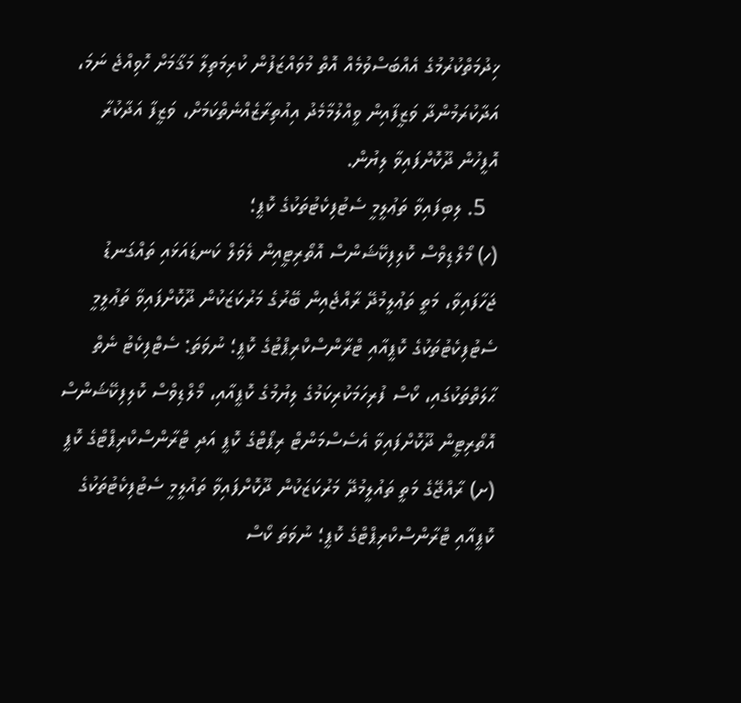ޚިދުމަތްކުރުމުގެ އެއްބަސްވުމެއް އޮތް މުވައްޒަފުން ކުރިމަތިލާ މަޤާމަށް ހޮވިއްޖެ ނަމަ، އަދާކުރަމުންދާ ވަޒީފާއިން ވީއްލުމާމެދު އިއުތިރާޒެއްނެތްކަމަށް، ވަޒީފާ އަދާކުރާ އޮފީހުން ދޫކޮށްފައިވާ ލިޔުން.
  5. ލިބިފައިވާ ތަޢުލީމީ ސެޓުފިކެޓުތަކުގެ ކޮޕީ؛
(ހ) މޯލްޑިވްސް ކޮލިފިކޭޝަންސް އޮތޯރިޓީއިން ލެވަލް ކަނޑައަޅައި ތައްގަނޑު ޖަހާފައިވާ، މަތީ ތަޢުލީމުދޭ ރާއްޖެއިން ބޭރުގެ މަރުކަޒަކުން ދޫކޮށްފައިވާ ތަޢުލީމީ ސެޓުފިކެޓުތަކުގެ ކޮޕީއާއި ޓްރާންސްކްރިޕްޓުގެ ކޮޕީ؛ ނުވަތަ: ސެޓްފިކެޓު ނެތް ޙާލަތްތަކުގައި، ކޯސް ފުރިހަމަކުރިކަމުގެ ލިޔުމުގެ ކޮޕީއާއި، މޯލްޑިވްސް ކޮލިފިކޭޝަންސް އޮތޯރިޓީން ދޫކޮށްފައިވާ އެސެސްމަންޓް ރިޕޯޓްގެ ކޮޕީ އަދި ޓްރާންސްކްރިޕްޓްގެ ކޮޕީ
(ށ) ރާއްޖޭގެ މަތީ ތައުލީމުދޭ މަރުކަޒަކުން ދޫކޮށްފައިވާ ތައުލީމީ ސެޓުފިކެޓުތަކުގެ ކޮޕީއާއި ޓްރާންސްކްރިޕްޓްގެ ކޮޕީ؛ ނުވަތަ ކޯސް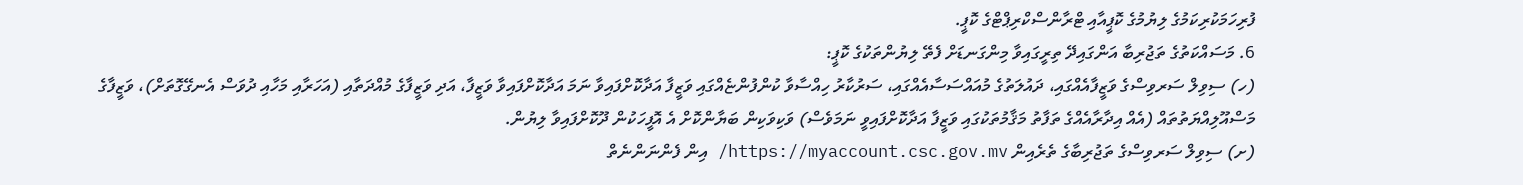ފުރިހަމަކުރިކަމުގެ ލިޔުމުގެ ކޮޕީއާއި ޓްރާންސްކްރިޕްޓްގެ ކޮޕީ.
6. މަސައްކަތުގެ ތަޖުރިބާ އަންގައިދޭ ތިރީގައިވާ މިންގަނޑަށް ފެތޭ ލިޔުންތަކުގެ ކޮޕީ:
(ހ) ސިވިލް ސަރވިސްގެ ވަޒީފާއެއްގައި، ދައުލަތުގެ މުއައްސަސާއެއްގައި، ސަރުކާރު ހިއްސާވާ ކުންފުންޏެއްގައި ވަޒީފާ އަދާކޮށްފައިވާ ނަމަ އަދާކޮށްފައިވާ ވަޒީފާ، އަދި ވަޒީފާގެ މުއްދަތާއި (އަހަރާއި މަހާއި ދުވަސް އެނގޭގޮތަށް)، ވަޒީފާގެ މަސްއޫލިއްޔަތުތައް (އެއް އިދާރާއެއްގެ ތަފާތު މަޤާމުތަކުގައި ވަޒީފާ އަދާކޮށްފައިވީ ނަމަވެސް) ވަކިވަކިން ބަޔާންކޮށް އެ އޮފީހަކުން ދޫކޮށްފައިވާ ލިޔުން.
(ށ) ސިވިލް ސަރވިސްގެ ތަޖުރިބާގެ ތެރެއިން https://myaccount.csc.gov.mv/ އިން ފެންނަންނެތް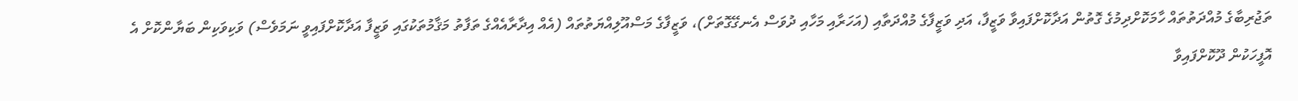ތަޖުރިބާގެ މުއްދަތުތައް ހާމަކޮށްދިމުގެ ގޮތުން އަދާކޮށްފައިވާ ވަޒީފާ، އަދި ވަޒީފާގެ މުއްދަތާއި (އަހަރާއި މަހާއި ދުވަސް އެނގޭގޮތަށް)، ވަޒީފާގެ މަސްއޫލިއްޔަތުތައް (އެއް އިދާރާއެއްގެ ތަފާތު މަޤާމުތަކުގައި ވަޒީފާ އަދާކޮށްފައިވީ ނަމަވެސް) ވަކިވަކިން ބަޔާންކޮށް އެ އޮފީހަކުން ދޫކޮށްފައިވާ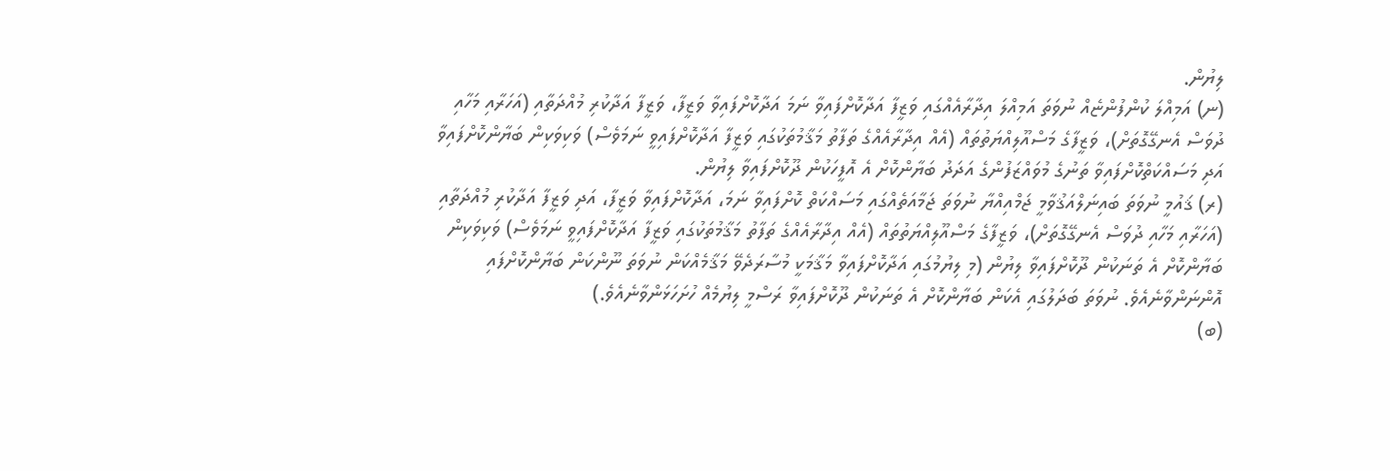ލިޔުން.
(ނ) އަމިއްލަ ކުންފުންޏެއް ނުވަތަ އަމިއްލަ އިދާރާއެއްގައި ވަޒީފާ އަދާކޮށްފައިވާ ނަމަ އަދާކޮށްފައިވާ ވަޒީފާ، ވަޒީފާ އަދާކުރި މުއްދަތާއި (އަހަރާއި މަހާއި ދުވަސް އެނގޭގޮތަށް)، ވަޒީފާގެ މަސްއޫލިއްޔަތުތައް (އެއް އިދާރާއެއްގެ ތަފާތު މަޤާމުތަކުގައި ވަޒީފާ އަދާކޮށްފައިވީ ނަމަވެސް) ވަކިވަކިން ބަޔާންކޮށްފައިވާ އަދި މަސައްކަތްކޮށްފައިވާ ތަނުގެ މުވައްޒަފުންގެ އަދަދު ބަޔާންކޮށް އެ އޮފީހަކުން ދޫކޮށްފައިވާ ލިޔުން.
(ރ) ޤައުމީ ނުވަތަ ބައިނަލްއަޤުވާމީ ޖަމްއިއްޔާ ނުވަތަ ޖަމާއަތެއްގައި މަސައްކަތް ކޮށްފައިވާ ނަމަ، އަދާކޮށްފައިވާ ވަޒީފާ، އަދި ވަޒީފާ އަދާކުރި މުއްދަތާއި (އަހަރާއި މަހާއި ދުވަސް އެނގޭގޮތަށް)، ވަޒީފާގެ މަސްއޫލިއްޔަތުތައް (އެއް އިދާރާއެއްގެ ތަފާތު މަޤާމުތަކުގައި ވަޒީފާ އަދާކޮށްފައިވީ ނަމަވެސް) ވަކިވަކިން ބަޔާންކޮށް އެ ތަނަކުން ދޫކޮށްފައިވާ ލިޔުން (މި ލިޔުމުގައި އަދާކޮށްފައިވާ މަޤާމަކީ މުސާރަދެވޭ މަޤާމެއްކަން ނުވަތަ ނޫންކަން ބަޔާންކޮށްފައި އޮންނަންވާނެއެވެ. ނުވަތަ ބަދަލުގައި އެކަން ބަޔާންކޮށް އެ ތަނަކުން ދޫކޮށްފައިވާ ރަސްމީ ލިޔުމެއް ހުށަހަޅަންވާނެއެވެ.)
(ބ)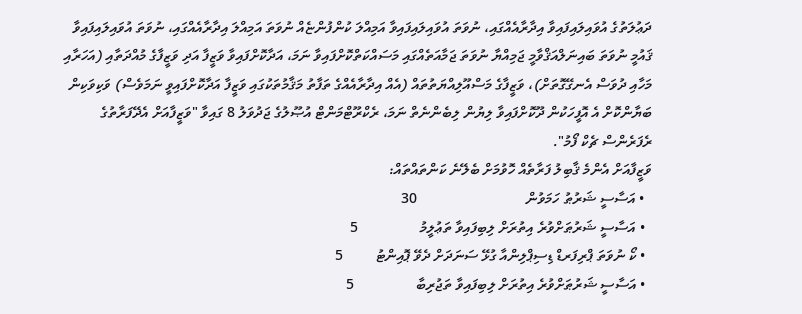ދަޢުލަތުގެ އުވައިލައިފައިވާ އިދާރާއެއްގައި، ނުވަތަ އުވައިލައިފައިވާ އަމިއްލަ ކުންފުންޏެއް ނުވަތަ އަމިއްލަ އިދާރާއެއްގައި، ނުވަތަ އުވައިލައިފައިވާ ޤައުމީ ނުވަތަ ބައިނަލްއަޤްވާމީ ޖަމިއްޔާ ނުވަތަ ޖަމާއަތެއްގައި މަސައްކަތްކޮށްފައިވާ ނަމަ، އަދާކޮށްފައިވާ ވަޒީފާ އަދި ވަޒީފާގެ މުއްދަތާއި (އަހަރާއި މަހާއި ދުވަސް އެނގޭގޮތަށް)، ވަޒީފާގެ މަސްއޫލިއްޔަތުތައް (އެއް އިދާރާއެއްގެ ތަފާތު މަޤާމުތަކުގައި ވަޒީފާ އަދާކޮށްފައިވީ ނަމަވެސް) ވަކިވަކިން ބަޔާންކޮށް އެ އޮފީހަކުން ދޫކޮށްފައިވާ ލިޔުން ލިބެންނެތް ނަމަ، ރެކްރޫޓްމަންޓް އުޞޫލުގެ ޖަދުވަލު 8 ގައިވާ "ވަޒީފާއަށް އެދޭފަރާތުގެ ރެފަރެންސް ޗެކް ފޯމު".
ވަޒީފާއަށް އެންމެ ޤާބިލު ފަރާތެއް ހޮވުމަށް ބެލޭނެ ކަންތައްތައް:
  • އަސާސީ ޝަރުޠު ހަމަވުން                              30
  • އަސާސީ ޝަރުޠަށްވުރެ އިތުރަށް ލިބިފައިވާ ތަޢުލީމު                 5
  • ކޯ ނުވަތަ ޕްރިފަރޑް ޑިސިޕްލިންއާ ގުޅޭ ސަނަދަށް ދެވޭ ޕޮއިންޓު         5
  • އަސާސީ ޝަރުޠަށްވުރެ އިތުރަށް ލިބިފައިވާ ތަޖުރިބާ                 5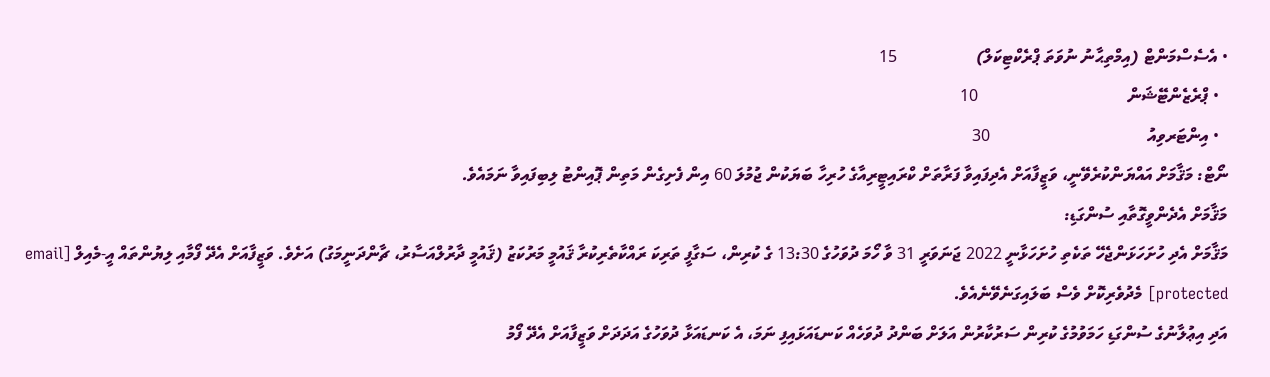• އެސެސްމަންޓް (އިމްތިޙާނު ނުވަތަ ޕްރެކްޓިކަލް)                   15
  • ޕްރެޒެންޓޭޝަން                                    10
  • އިންޓަރވިއު                                      30
ނޯޓް: މަޤާމަށް އައްޔަންކުރެވޭނީ، ވަޒީފާއަށް އެދިފައިވާ ފަރާތަށް ކްރައިޓީރިއާގެ ހުރިހާ ބަޔަކުން ޖުމުލަ 60 އިން ފެށިގެން މަތިން ޕޮއިންޓު ލިބިފައިވާ ނަމައެވެ.
މަޤާމަށް އެދެންވީގޮތާއި ސުންގަޑި:
މަޤާމަށް އެދި ހުށަހަޅަންޖެހޭ ތަކެތި ހުށަހަޅާނީ 2022 ޖަނަވަރީ 31 ވާ ހޯމަ ދުވަހުގެ 13:30 ގެ ކުރިން، ސަގާފީ ތަރިކަ ރައްކާތެރިކުރާ ޤައުމީ މަރުކަޒު (ޤައުމީ ދާރުލްއަސާރު، ޗާންދަނީމަގު) އަށެވެ. ވަޒީފާއަށް އެދޭ ފޯމާއި ލިޔުންތައް އީ-މެއިލް [email protected] މެދުވެރިކޮށް ވެސް ބަލައިގަނެވޭނެއެވެ.
އަދި އިޢުލާނުގެ ސުންގަޑި ހަމަވުމުގެ ކުރިން ސަރުކާރުން އަލަށް ބަންދު ދުވަހެއް ކަނޑައަޅައިފި ނަމަ، އެ ކަނޑައަޅާ ދުވަހުގެ އަދަދަށް ވަޒީފާއަށް އެދޭ ފޯމު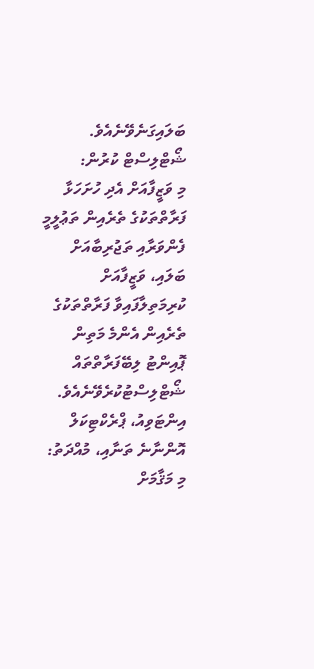ބަލައިގަނެވޭނެއެވެ.
ޝޯޓްލިސްޓް ކުރުން:
މި ވަޒީފާއަށް އެދި ހުށަހަޅާ ފަރާތްތަކުގެ ތެރެއިން ތަޢުލީމީ ފެންވަރާއި ތަޖުރިބާއަށް ބަލައި، ވަޒީފާއަށް ކުރިމަތިލާފައިވާ ފަރާތްތަކުގެ ތެރެއިން އެންމެ މަތިން ޕޮއިންޓު ލިބޭފަރާތްތައް ޝޯޓްލިސްޓުކުރެވޭނެއެވެ.
އިންޓަވިއު، ޕްރެކްޓިކަލް އޮންނާނެ ތަނާއި، މުއްދަތު:
މި މަޤާމަށް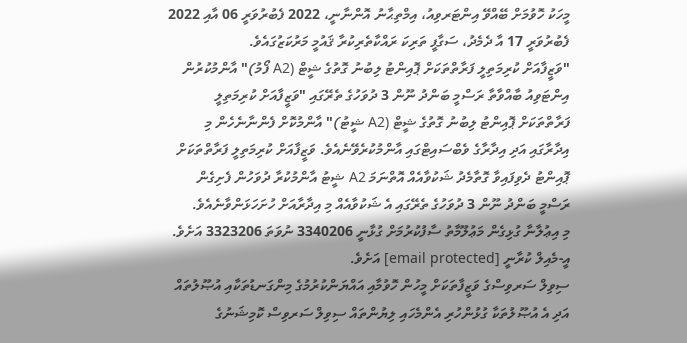މީހަކު ހޮވުމަށް ބޭއްވޭ އިންޓަރވިއު، އިމްތިޙާނު އޮންނާނީ، 2022 ފެބުރުވަރީ 06 އާއި 2022 ފެބުރުވަރީ 17 އާ ދެމެދު، ސަގާފީ ތަރިކަ ރައްކާތެރިކުރާ ޤައުމީ މަރުކަޒުގައެވެ.
"ވަޒީފާއަށް ކުރިމަތިލީ ފަރާތްތަކަށް ޕޮއިންޓު ލިބުނު ގޮތުގެ ޝީޓް (A2 ފޯމު)" އާންމުކުރުން
އިންޓަވިއު ބާއްވާތާ ރަސްމީ ބަންދު ނޫން 3 ދުވަހުގެ ތެރޭގައި "ވަޒީފާއަށް ކުރިމަތިލީ ފަރާތްތަކަށް ޕޮއިންޓު ލިބުނު ގޮތުގެ ޝީޓް (A2 ޝީޓު)" އާންމުކޮށް ފެންނާނެހެން މި އިދާރާގައި އަދި އިދާރާގެ ވެބްސައިޓްގައި އާންމުކުރެވޭނެއެވެ. ވަޒީފާއަށް ކުރިމަތިލީ ފަރާތްތަކަށް ޕޮއިންޓު ދެވިފައިވާ ގޮތާމެދު ޝަކުވާއެއް އޮތްނަމަ A2 ޝީޓު އާންމުކުރާ ދުވަހުން ފެށިގެން ރަސްމީ ބަންދު ނޫން 3 ދުވަހުގެ ތެރޭގައި އެ ޝަކުވާއެއް މި އިދާރާއަށް ހުށަހަޅަންވާނެއެވެ.
މި އިޢުލާނާ ގުޅިގެން މަޢުލޫމާތު ސާފުކުރުމަށް ގުޅާނީ 3340206 ނުވަތަ 3323206 އަށެވެ. އީ-މެއިލް ކުރާނީ [email protected] އަށެވެ.
ސިވިލް ސަރވިސްގެ ވަޒީފާތަކަށް މީހުން ހޮވުމާއި އައްޔަންކުރުމުގެ މިންގަނޑުތަކާއި އުޞޫލުތައް އަދި އެ އުޞޫލުތަކާ ގުޅުންހުރި އެންމެހައި ލިޔުންތައް ސިވިލް ސަރވިސް ކޮމިޝަނުގެ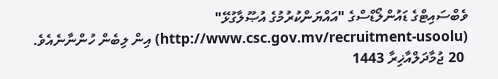ވެބްސައިޓްގެ ޑައުންލޯޑްސްގެ "އައްޔަންކުރުމުގެ އުޞޫލާގުޅޭ" (http://www.csc.gov.mv/recruitment-usoolu) އިން ލިބެން ހުންނާނެއެވެ.
 20 ޖުމާދަލްއާޚިރާ 1443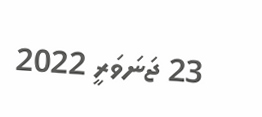23 ޖަނަވަރީ 2022